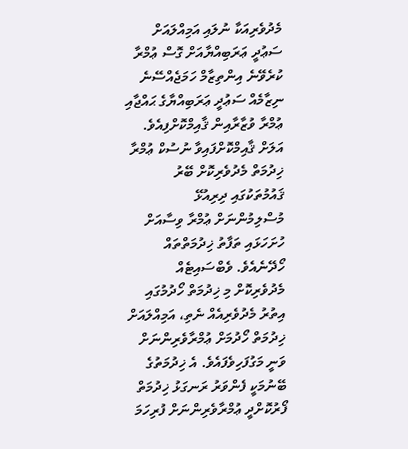މެދުވެރިއަކާ ނުލައި އަމިއްލައަށް ސަޢުދީ ޢަރަބިއްޔާއަށް ގޮސް ޢުމްރާ ކުރެވޭނެ އިންތިޒާމް ހަމަޖެއްސޭނެ ނިޒާމެއް ސަޢުދީ ޢަރަބިއްޔާގެ ޙައްޖާއި ޢުމްރާ ވުޒާރާއިން ޤާއިމްކޮށްފިއެވެ.
އަލަށް ޤާއިމްކޮށްފައިވާ ނުސުކް ޢުމްރާ ޚިދުމަތް މެދުވެރިކޮށް ބޭރު ޤައުމުތަކުގައި ދިރިއުޅޭ މުސްލިމުންނަށް ޢުމްރާ ވިސާއަށް ހުށަހަޅައި ތަފާތު ޚިދުމަތްތައް ހޯދޭނެއެވެ. ވެބްސައިޓެއް މެދުވެރިކޮށް މި ޚިދުމަތް ހޯދުމުގައި އިތުރު މެދުވެރިއެއް ނެތި، އަމިއްލައަށް ޚިދުމަތް ހޯދުމަށް ޢުމްރާވެރިންނަށް ވަނީ މަގުފަހިވެފައެވެ. އެ ޚިދުމަތުގެ ބޭނުމަކީ ފެންވަރު ރަނގަޅު ޚިދުމަތް ފޯރުކޮށްދީ ޢުމްރާވެރިންނަށް ފުރިހަމަ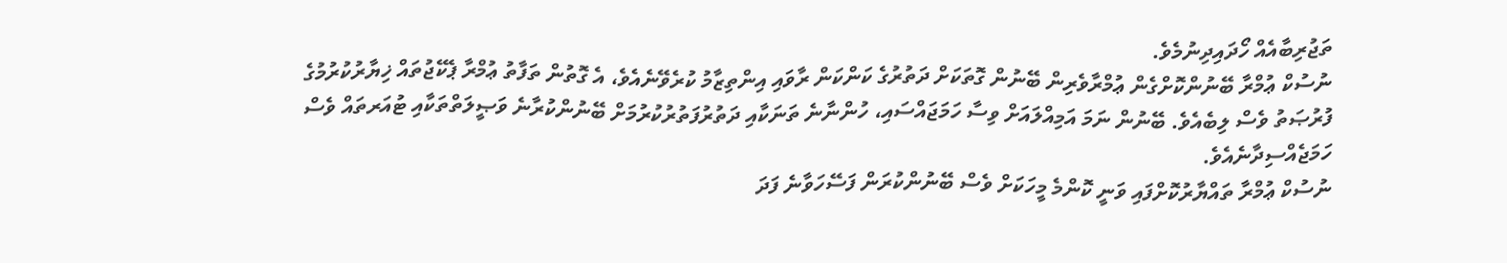ތަޖުރިބާއެއް ހޯދައިދިނުމެވެ.
ނުސުކް ޢުމްރާ ބޭނުންކޮށްގެން ޢުމްރާވެރިން ބޭނުން ގޮތަކަށް ދަތުރުގެ ކަންކަން ރާވައި އިންތިޒާމު ކުރެވޭނެއެވެ، އެ ގޮތުން ތަފާތު ޢުމްރާ ޕެކޭޖުތައް ޚިޔާރުކުރުމުގެ ފުރުޞަތު ވެސް ލިބެއެވެ. ބޭނުން ނަމަ އަމިއްލައަށް ވިސާ ހަމަޖައްސައި، ހުންނާނެ ތަނަކާއި ދަތުރުފަތުރުކުރުމަށް ބޭނުންކުރާނެ ވަޞީލަތްތަކާއި ޓުއަރތައް ވެސް ހަމަޖެއްސިދާނެއެވެ.
ނުސުކް ޢުމްރާ ތައްޔާރުކޮށްފައި ވަނީ ކޮންމެ މީހަކަށް ވެސް ބޭނުންކުރަން ފަސޭހަވާނެ ފަދަ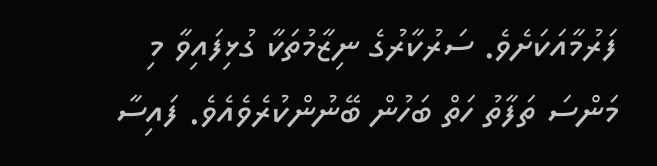ފަރުމާއަކަށެވެ. ސަރުކާރުގެ ނިޒާމުތަކާ ގުޅިފައިވާ މި މަންސަ ތަފާތު ހަތް ބަހުން ބޭނުންކުރެވެއެވެ. ފައިސާ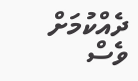ދެއްކުމަށް ވެސް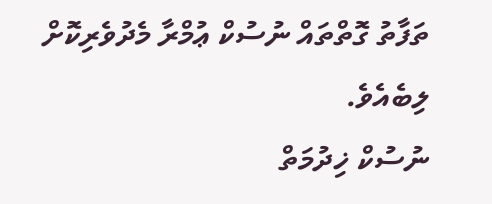ތަފާތު ގޮތްތައް ނުސުކް ޢުމްރާ މެދުވެރިކޮށް ލިބެއެވެ.
ނުސުކް ޚިދުމަތް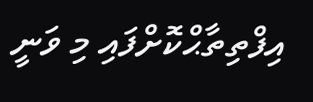އިފްތިތާޙްކޮށްފައި މި ވަނީ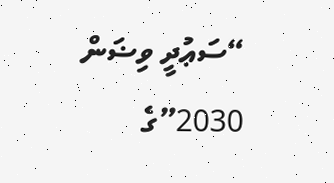“ސަޢުދީ ވިޟަން 2030”ގެ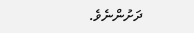ދަށުންނެވެ.